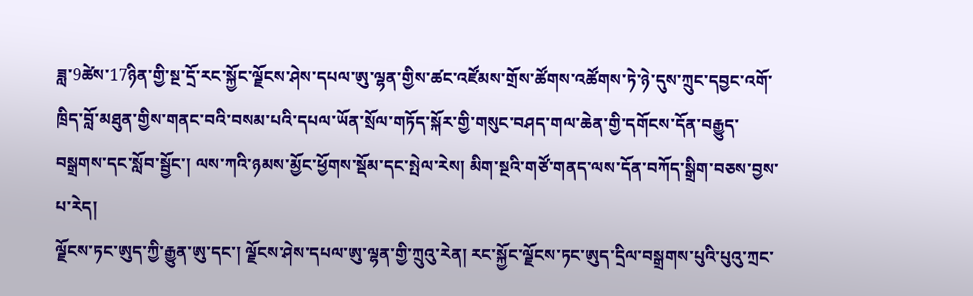ཟླ་9ཚེས་17ཉིན་གྱི་སྔ་དྲོ་རང་སྐྱོང་ལྗོངས་ཤེས་དཔལ་ཨུ་ལྷན་གྱིས་ཚང་འཛོམས་གྲོས་ཚོགས་འཚོགས་ཏེ་ཉེ་དུས་ཀྲུང་དབྱང་འགོ་ཁྲིད་བློ་མཐུན་གྱིས་གནང་བའི་བསམ་པའི་དཔལ་ཡོན་སྲོལ་གཏོད་སྐོར་གྱི་གསུང་བཤད་གལ་ཆེན་གྱི་དགོངས་དོན་བརྒྱུད་བསྒྲགས་དང་སློབ་སྦྱོང་། ལས་ཀའི་ཉམས་མྱོང་ཕྱོགས་སྡོམ་དང་སྤེལ་རེས། མིག་སྔའི་གཙོ་གནད་ལས་དོན་བཀོད་སྒྲིག་བཅས་བྱས་པ་རེད།
ལྗོངས་ཏང་ཨུད་ཀྱི་རྒྱུན་ཨུ་དང་། ལྗོངས་ཤེས་དཔལ་ཨུ་ལྷན་གྱི་ཀྲུའུ་རེན། རང་སྐྱོང་ལྗོངས་ཏང་ཨུད་དྲིལ་བསྒྲགས་པུའི་པུའུ་ཀྲང་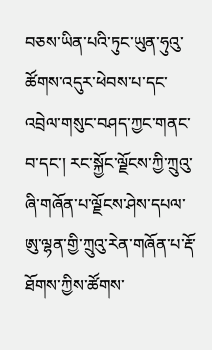བཅས་ཡིན་པའི་ཏུང་ཡུན་ཧུའུ་ཚོགས་འདུར་ཕེབས་པ་དང་འབྲེལ་གསུང་བཤད་ཀྱང་གནང་བ་དང་། རང་སྐྱོང་ལྗོངས་ཀྱི་ཀྲུའུ་ཞི་གཞོན་པ་ལྗོངས་ཤེས་དཔལ་ཨུ་ལྷན་གྱི་ཀྲུའུ་རེན་གཞོན་པ་རྡོ་ཐོགས་ཀྱིས་ཚོགས་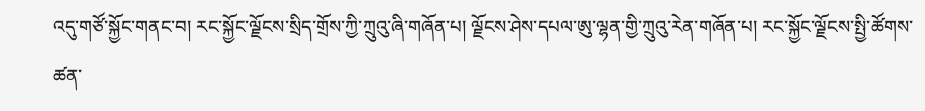འདུ་གཙོ་སྐྱོང་གནང་བ། རང་སྐྱོང་ལྗོངས་སྲིད་གྲོས་ཀྱི་ཀྲུའུ་ཞི་གཞོན་པ། ལྗོངས་ཤེས་དཔལ་ཨུ་ལྷན་གྱི་ཀྲུའུ་རེན་གཞོན་པ། རང་སྐྱོང་ལྗོངས་སྤྱི་ཚོགས་ཚན་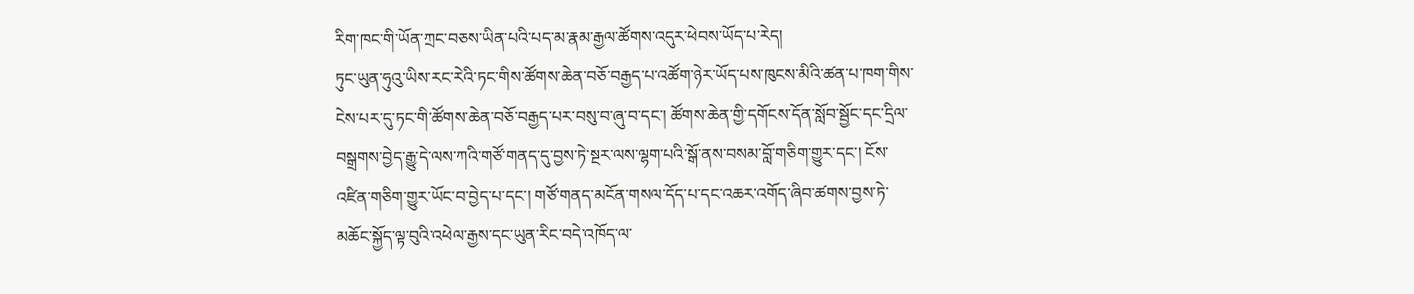རིག་ཁང་གི་ཡོན་ཀྲང་བཅས་ཡིན་པའི་པད་མ་རྣམ་རྒྱལ་ཚོགས་འདུར་ཕེབས་ཡོད་པ་རེད།
ཏུང་ཡུན་ཧུའུ་ཡིས་རང་རེའི་ཏང་གིས་ཚོགས་ཆེན་བཅོ་བརྒྱད་པ་འཚོག་ཉེར་ཡོད་པས་ཁུངས་མིའི་ཚན་པ་ཁག་གིས་ངེས་པར་དུ་ཏང་གི་ཚོགས་ཆེན་བཅོ་བརྒྱད་པར་བསུ་བ་ཞུ་བ་དང་། ཚོགས་ཆེན་གྱི་དགོངས་དོན་སློབ་སྦྱོང་དང་དྲིལ་བསྒྲགས་བྱེད་རྒྱུ་དེ་ལས་ཀའི་གཙོ་གནད་དུ་བྱས་ཏེ་སྔར་ལས་ལྷག་པའི་སྒོ་ནས་བསམ་བློ་གཅིག་གྱུར་དང་། ངོས་འཛིན་གཅིག་གྱུར་ཡོང་བ་བྱེད་པ་དང་། གཙོ་གནད་མངོན་གསལ་དོད་པ་དང་འཆར་འགོད་ཞིབ་ཚགས་བྱས་ཏེ་མཆོང་སྐྱོད་ལྟ་བུའི་འཕེལ་རྒྱས་དང་ཡུན་རིང་བདེ་འཁོད་ལ་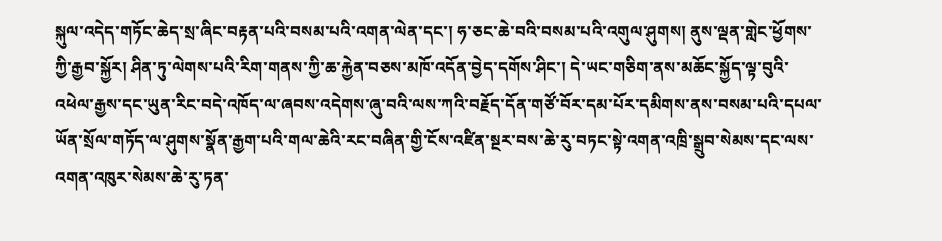སྐུལ་འདེད་གཏོང་ཆེད་སྲ་ཞིང་བརྟན་པའི་བསམ་པའི་འགན་ལེན་དང་། ཧ་ཅང་ཆེ་བའི་བསམ་པའི་འགུལ་ཤུགས། ནུས་ལྡན་གླེང་ཕྱོགས་ཀྱི་རྒྱབ་སྐྱོར། ཤིན་ཏུ་ལེགས་པའི་རིག་གནས་ཀྱི་ཆ་རྐྱེན་བཅས་མཁོ་འདོན་བྱེད་དགོས་ཤིང་། དེ་ཡང་གཅིག་ནས་མཆོང་སྐྱོད་ལྟ་བུའི་འཕེལ་རྒྱས་དང་ཡུན་རིང་བདེ་འཁོད་ལ་ཞབས་འདེགས་ཞུ་བའི་ལས་ཀའི་བརྗོད་དོན་གཙོ་བོར་དམ་པོར་དམིགས་ནས་བསམ་པའི་དཔལ་ཡོན་སྲོལ་གཏོད་ལ་ཤུགས་སྣོན་རྒྱག་པའི་གལ་ཆེའི་རང་བཞིན་གྱི་ངོས་འཛིན་སྔར་བས་ཆེ་རུ་བཏང་སྟེ་འགན་འཁྲི་སྒྲུབ་སེམས་དང་ལས་འགན་འཁུར་སེམས་ཆེ་རུ་ཏན་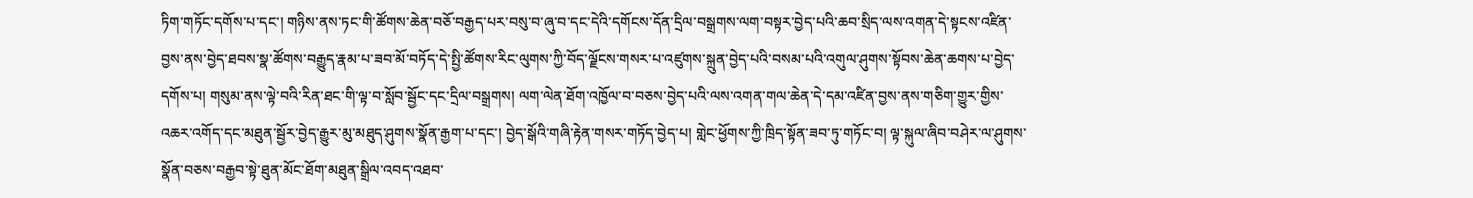ཏིག་གཏོང་དགོས་པ་དང་། གཉིས་ནས་ཏང་གི་ཚོགས་ཆེན་བཅོ་བརྒྱད་པར་བསུ་བ་ཞུ་བ་དང་དེའི་དགོངས་དོན་དྲིལ་བསྒྲགས་ལག་བསྟར་བྱེད་པའི་ཆབ་སྲིད་ལས་འགན་དེ་སྟངས་འཛིན་བྱས་ནས་བྱེད་ཐབས་སྣ་ཚོགས་བརྒྱུད་རྣམ་པ་ཟབ་མོ་བཏོད་དེ་སྤྱི་ཚོགས་རིང་ལུགས་ཀྱི་བོད་ལྗོངས་གསར་པ་འཛུགས་སྐྲུན་བྱེད་པའི་བསམ་པའི་འགུལ་ཤུགས་སྟོབས་ཆེན་ཆགས་པ་བྱེད་དགོས་པ། གསུམ་ནས་ལྟེ་བའི་རིན་ཐང་གི་ལྟ་བ་སློབ་སྦྱོང་དང་དྲིལ་བསྒྲགས། ལག་ལེན་ཐོག་འཁྱོལ་བ་བཅས་བྱེད་པའི་ལས་འགན་གལ་ཆེན་དེ་དམ་འཛིན་བྱས་ནས་གཅིག་གྱུར་གྱིས་འཆར་འགོད་དང་མཐུན་སྦྱོར་བྱེད་རྒྱུར་མུ་མཐུད་ཤུགས་སྣོན་རྒྱག་པ་དང་། བྱེད་སྒོའི་གཞི་རྟེན་གསར་གཏོད་བྱེད་པ། གླེང་ཕྱོགས་ཀྱི་ཁྲིད་སྟོན་ཟབ་ཏུ་གཏོང་བ། ལྟ་སྐུལ་ཞིབ་བཤེར་ལ་ཤུགས་སྣོན་བཅས་བརྒྱབ་སྟེ་ཐུན་མོང་ཐོག་མཐུན་སྒྲིལ་འབད་འཐབ་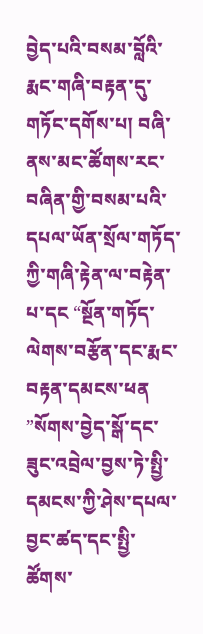བྱེད་པའི་བསམ་བློའི་རྨང་གཞི་བརྟན་དུ་གཏོང་དགོས་པ། བཞི་ནས་མང་ཚོགས་རང་བཞིན་གྱི་བསམ་པའི་དཔལ་ཡོན་སྲོལ་གཏོད་ཀྱི་གཞི་རྟེན་ལ་བརྟེན་པ་དང “སྔོན་གཏོད་ལེགས་བརྩོན་དང་རྨང་བརྟན་དམངས་ཕན ”སོགས་བྱེད་སྒོ་དང་ཟུང་འབྲེལ་བྱས་ཏེ་སྤྱི་དམངས་ཀྱི་ཤེས་དཔལ་བྱང་ཚད་དང་སྤྱི་ཚོགས་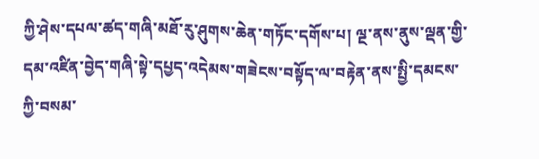ཀྱི་ཤེས་དཔལ་ཚད་གཞི་མཐོ་རུ་ཤུགས་ཆེན་གཏོང་དགོས་པ། ལྔ་ནས་ནུས་ལྡན་གྱི་དམ་འཛིན་བྱེད་གཞི་སྟེ་དཔྱད་འདེམས་གཟེངས་བསྟོད་ལ་བརྟེན་ནས་སྤྱི་དམངས་ཀྱི་བསམ་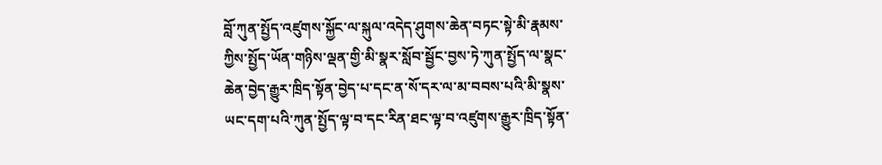བློ་ཀུན་སྤྱོད་འཛུགས་སྐྱོང་ལ་སྐུལ་འདེད་ཤུགས་ཆེན་བཏང་སྟེ་མི་རྣམས་ཀྱིས་སྤྱོད་ཡོན་གཉིས་ལྡན་གྱི་མི་སྣར་སློབ་སྦྱོང་བྱས་ཏེ་ཀུན་སྤྱོད་ལ་སྣང་ཆེན་བྱེད་རྒྱུར་ཁྲིད་སྟོན་བྱེད་པ་དང་ན་སོ་དར་ལ་མ་བབས་པའི་མི་སྣས་ཡང་དག་པའི་ཀུན་སྤྱོད་ལྟ་བ་དང་རིན་ཐང་ལྟ་བ་འཛུགས་རྒྱུར་ཁྲིད་སྟོན་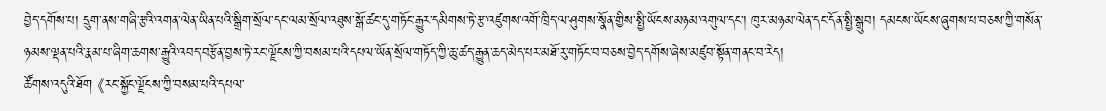བྱེད་དགོས་པ། དྲུག་ནས་གཞི་རྩའི་འགན་ལེན་ཡིན་པའི་སྒྲིག་སྲོལ་དང་ལམ་སྲོལ་འཐུས་སྒོ་ཚང་དུ་གཏོང་རྒྱུར་དམིགས་ཏེ་རྩ་འཛུགས་འགོ་ཁྲིད་ལ་ཤུགས་སྣོན་གྱིས་སྤྱི་ཡོངས་མཉམ་འགུལ་དང་། ཁུར་མཉམ་ལེན་དང་དོན་སྤྱི་སྒྲུབ། དམངས་ཡོངས་ཞུགས་པ་བཅས་ཀྱི་གསོན་ཉམས་ལྡན་པའི་རྣམ་པ་ཞིག་ཆགས་རྒྱུའི་འབད་བརྩོན་བྱས་ཏེ་རང་ལྗོངས་ཀྱི་བསམ་པའི་དཔལ་ཡོན་སྲོལ་གཏོད་ཀྱི་ཆུ་ཚད་རྒྱུན་ཆད་མེད་པར་མཐོ་རུ་གཏོང་བ་བཅས་བྱེད་དགོས་ཞེས་མཛུབ་སྟོན་གནང་བ་རེད།
ཚོགས་འདུའི་ཐོག 《རང་སྐྱོང་ལྗོངས་ཀྱི་བསམ་པའི་དཔལ་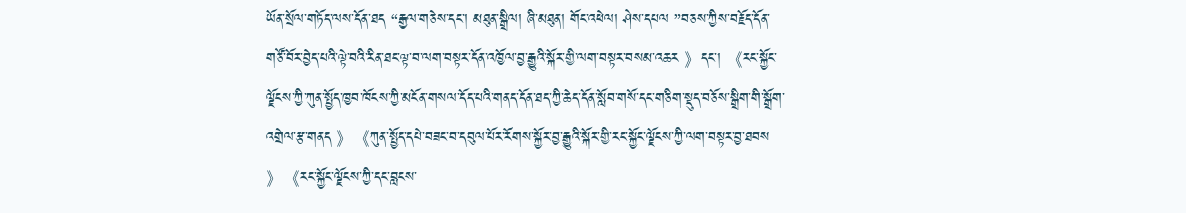ཡོན་སྲོལ་གཏོད་ལས་དོན་ཐད “རྒྱལ་གཅེས་དང་། མཐུན་སྒྲིལ། ཞི་མཐུན། གོང་འཕེལ། ཤེས་དཔལ ”བཅས་ཀྱིས་བརྗོད་དོན་གཙོ་བོར་བྱེད་པའི་ལྟེ་བའི་རིན་ཐང་ལྟ་བ་ལག་བསྟར་དོན་འཁྱོལ་བྱ་རྒྱུའི་སྐོར་གྱི་ལག་བསྟར་བསམ་འཆར 》དང་། 《རང་སྐྱོང་ལྗོངས་ཀྱི་ཀུན་སྤྱོད་ཁྱབ་ཁོངས་ཀྱི་མངོན་གསལ་དོད་པའི་གནད་དོན་ཐད་ཀྱི་ཆེད་དོན་སློབ་གསོ་དང་གཅིག་སྡུད་བཅོས་སྒྲིག་གི་སྒྲོག་འགྲེལ་རྩ་གནད 》《ཀུན་སྤྱོད་དཔེ་བཟང་བ་དབུལ་པོར་རོགས་སྐྱོར་བྱ་རྒྱུའི་སྐོར་གྱི་རང་སྐྱོང་ལྗོངས་ཀྱི་ལག་བསྟར་བྱ་ཐབས 》《རང་སྐྱོང་ལྗོངས་ཀྱི་དང་བླངས་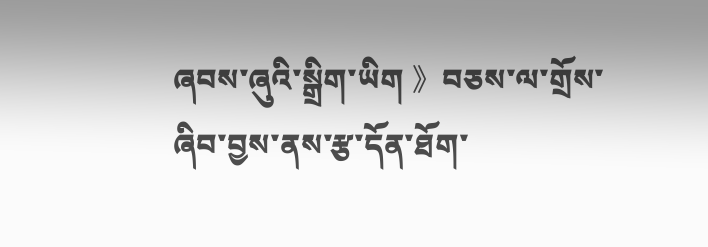ཞབས་ཞུའི་སྒྲིག་ཡིག 》བཅས་ལ་གྲོས་ཞིབ་བྱས་ནས་རྩ་དོན་ཐོག་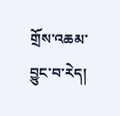གྲོས་འཆམ་བྱུང་བ་རེད།